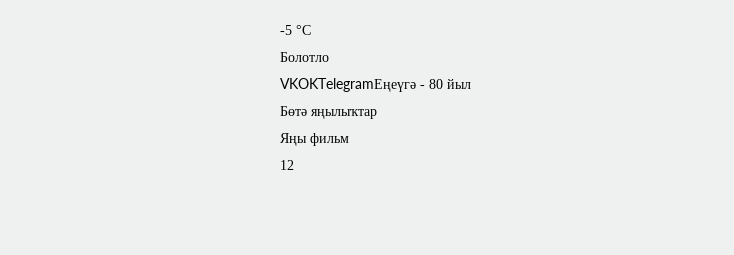-5 °С
Болотло
VKOKTelegramЕңеүгә - 80 йыл
Бөтә яңылыҡтар
Яңы фильм
12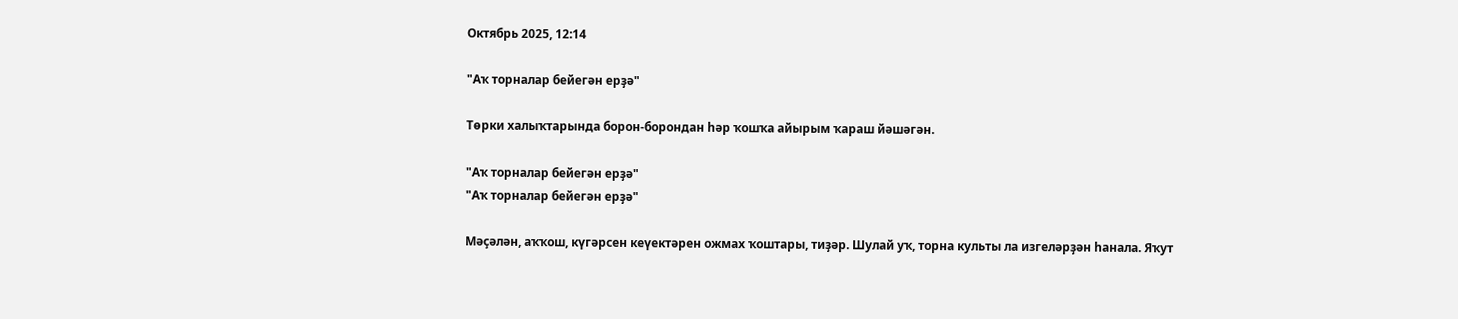Октябрь 2025, 12:14

"Аҡ торналар бейегән ерҙә"

Төрки халыҡтарында борон-борондан һәр ҡошҡа айырым ҡараш йәшәгән.

"Аҡ торналар бейегән ерҙә"
"Аҡ торналар бейегән ерҙә"

Мәҫәлән, аҡҡош, күгәрсен кеүектәрен ожмах ҡоштары, тиҙәр. Шулай уҡ, торна культы ла изгеләрҙән һанала. Яҡут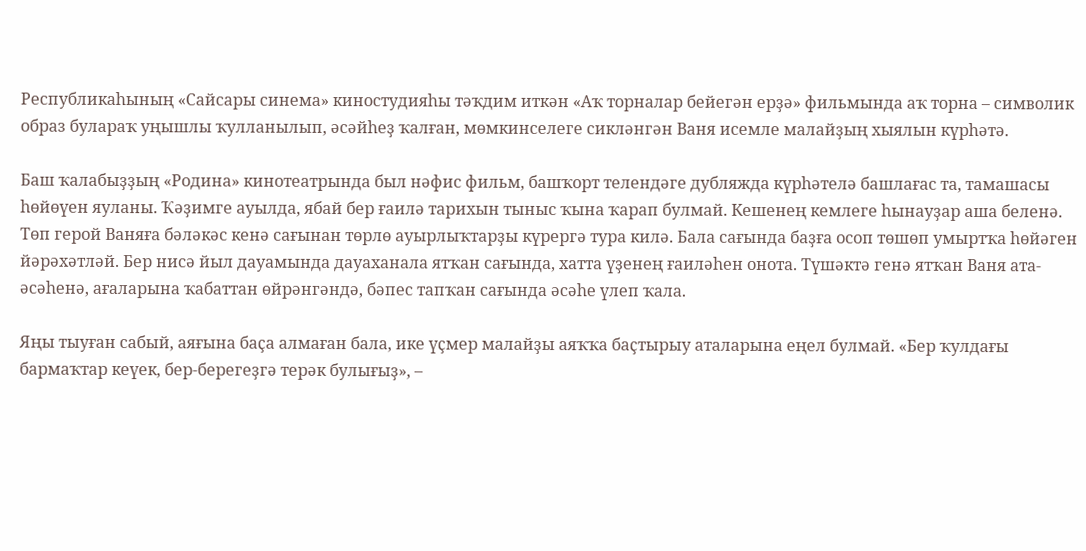Республикаһының «Сайсары синема» киностудияһы тәҡдим иткән «Аҡ торналар бейегән ерҙә» фильмында аҡ торна – символик образ булараҡ уңышлы ҡулланылып, әсәйһеҙ ҡалған, мөмкинселеге сикләнгән Ваня исемле малайҙың хыялын күрһәтә.

Баш ҡалабыҙҙың «Родина» кинотеатрында был нәфис фильм, башҡорт телендәге дубляжда күрһәтелә башлағас та, тамашасы һөйөүен яуланы. Ҡәҙимге ауылда, ябай бер ғаилә тарихын тыныс ҡына ҡарап булмай. Кешенең кемлеге һынауҙар аша беленә. Төп герой Ваняға бәләкәс кенә сағынан төрлө ауырлыҡтарҙы күрергә тура килә. Бала сағында баҙға осоп төшөп умыртҡа һөйәген йәрәхәтләй. Бер нисә йыл дауамында дауаханала ятҡан сағында, хатта үҙенең ғаиләһен онота. Түшәктә генә ятҡан Ваня ата-әсәһенә, ағаларына ҡабаттан өйрәнгәндә, бәпес тапҡан сағында әсәһе үлеп ҡала.

Яңы тыуған сабый, аяғына баҫа алмаған бала, ике үҫмер малайҙы аяҡҡа баҫтырыу аталарына еңел булмай. «Бер ҡулдағы бармаҡтар кеүек, бер-берегеҙгә терәк булығыҙ», –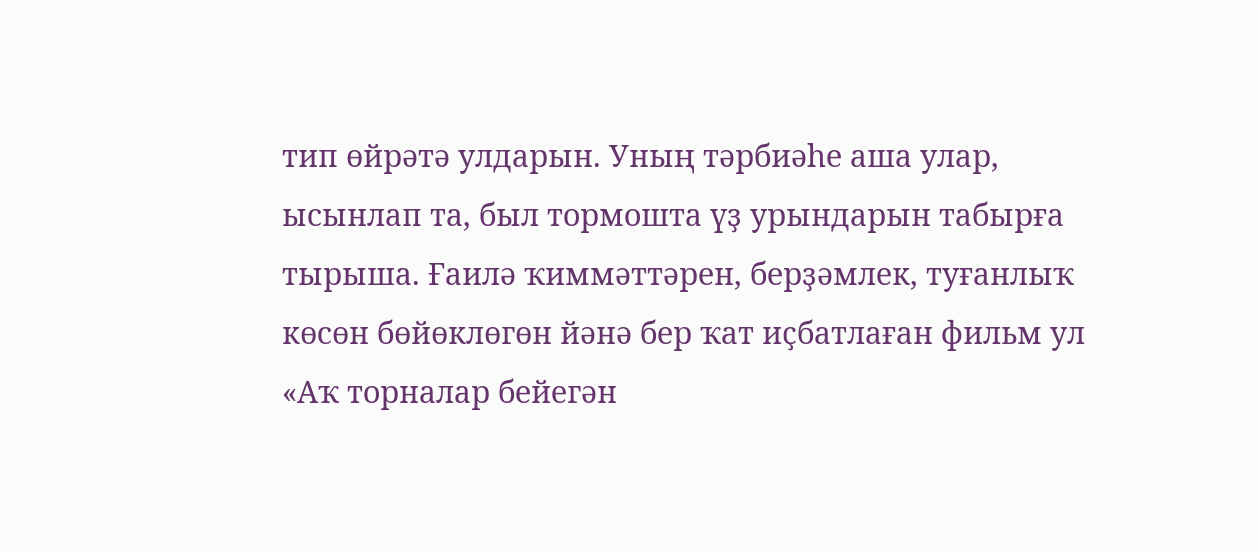тип өйрәтә улдарын. Уның тәрбиәһе аша улар, ысынлап та, был тормошта үҙ урындарын табырға тырыша. Ғаилә ҡиммәттәрен, берҙәмлек, туғанлыҡ көсөн бөйөклөгөн йәнә бер ҡат иҫбатлаған фильм ул «Аҡ торналар бейегән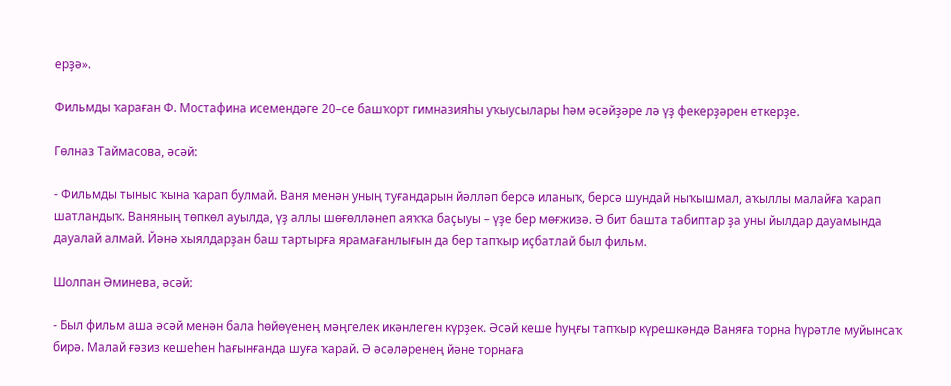ерҙә».

Фильмды ҡараған Ф. Мостафина исемендәге 20–се башҡорт гимназияһы уҡыусылары һәм әсәйҙәре лә үҙ фекерҙәрен еткерҙе.

Гөлназ Таймасова, әсәй:

- Фильмды тыныс ҡына ҡарап булмай. Ваня менән уның туғандарын йәлләп берсә иланыҡ, берсә шундай ныҡышмал, аҡыллы малайға ҡарап шатландыҡ. Ваняның төпкөл ауылда, үҙ аллы шөғөлләнеп аяҡҡа баҫыуы – үҙе бер мөғжизә. Ә бит башта табиптар ҙа уны йылдар дауамында дауалай алмай. Йәнә хыялдарҙан баш тартырға ярамағанлығын да бер тапҡыр иҫбатлай был фильм.

Шолпан Әминева, әсәй:

- Был фильм аша әсәй менән бала һөйөүенең мәңгелек икәнлеген күрҙек. Әсәй кеше һуңғы тапҡыр күрешкәндә Ваняға торна һүрәтле муйынсаҡ бирә. Малай ғәзиз кешеһен һағынғанда шуға ҡарай. Ә әсәләренең йәне торнаға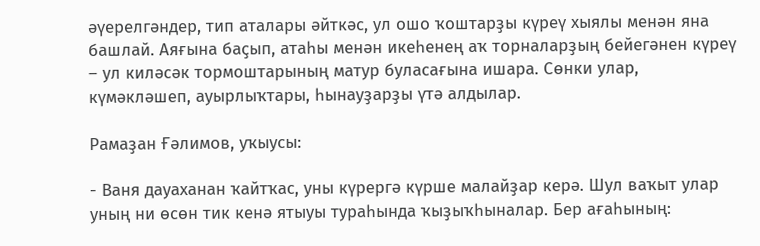әүерелгәндер, тип аталары әйткәс, ул ошо ҡоштарҙы күреү хыялы менән яна башлай. Аяғына баҫып, атаһы менән икеһенең аҡ торналарҙың бейегәнен күреү – ул киләсәк тормоштарының матур буласағына ишара. Сөнки улар, күмәкләшеп, ауырлыҡтары, һынауҙарҙы үтә алдылар.

Рамаҙан Ғәлимов, уҡыусы:

- Ваня дауаханан ҡайтҡас, уны күрергә күрше малайҙар керә. Шул ваҡыт улар уның ни өсөн тик кенә ятыуы тураһында ҡыҙыҡһыналар. Бер ағаһының: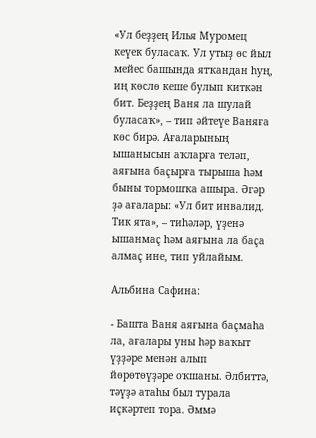«Ул беҙҙең Илья Муромец кеүек буласаҡ. Ул утыҙ өс йыл мейес башында ятҡандан һуң, иң көслө кеше булып киткән бит. Беҙҙең Ваня ла шулай буласаҡ», – тип әйтеүе Ваняға көс бирә. Ағаларының ышанысын аҡларға теләп, аяғына баҫырға тырыша һәм быны тормошҡа ашыра. Әгәр ҙә ағалары: «Ул бит инвалид. Тик ята», – тиһәләр, үҙенә ышанмаҫ һәм аяғына ла баҫа алмаҫ ине, тип уйлайым.

Альбина Сафина:

- Башта Ваня аяғына баҫмаһа ла, ағалары уны һәр ваҡыт үҙҙәре менән алып йөрөтөүҙәре оҡшаны. Әлбиттә, тәүҙә атаһы был турала иҫкәртеп тора. Әммә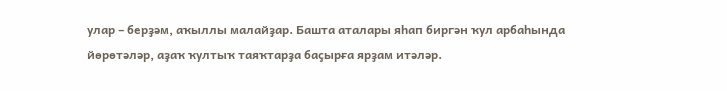улар – берҙәм, аҡыллы малайҙар. Башта аталары яһап биргән ҡул арбаһында йөрөтәләр, аҙаҡ ҡултыҡ таяҡтарҙа баҫырға ярҙам итәләр.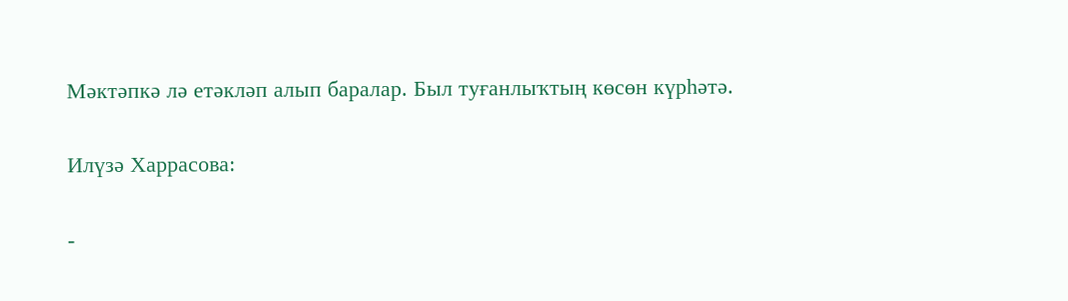Мәктәпкә лә етәкләп алып баралар. Был туғанлыҡтың көсөн күрһәтә.

Илүзә Харрасова:

-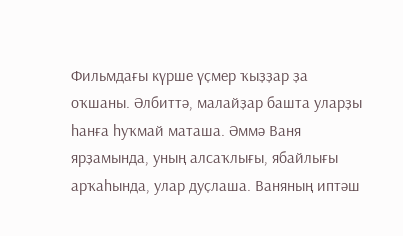Фильмдағы күрше үҫмер ҡыҙҙар ҙа оҡшаны. Әлбиттә, малайҙар башта уларҙы һанға һуҡмай маташа. Әммә Ваня ярҙамында, уның алсаҡлығы, ябайлығы арҡаһында, улар дуҫлаша. Ваняның иптәш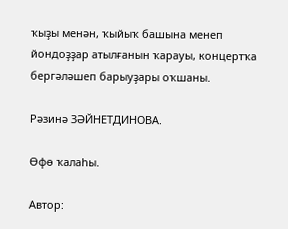ҡыҙы менән, ҡыйыҡ башына менеп йондоҙҙар атылғанын ҡарауы, концертҡа бергәләшеп барыуҙары оҡшаны.

Рәзинә ЗӘЙНЕТДИНОВА.

Өфө ҡалаһы.

Автор: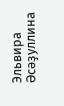Эльвира Әсәҙуллина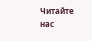Читайте нас